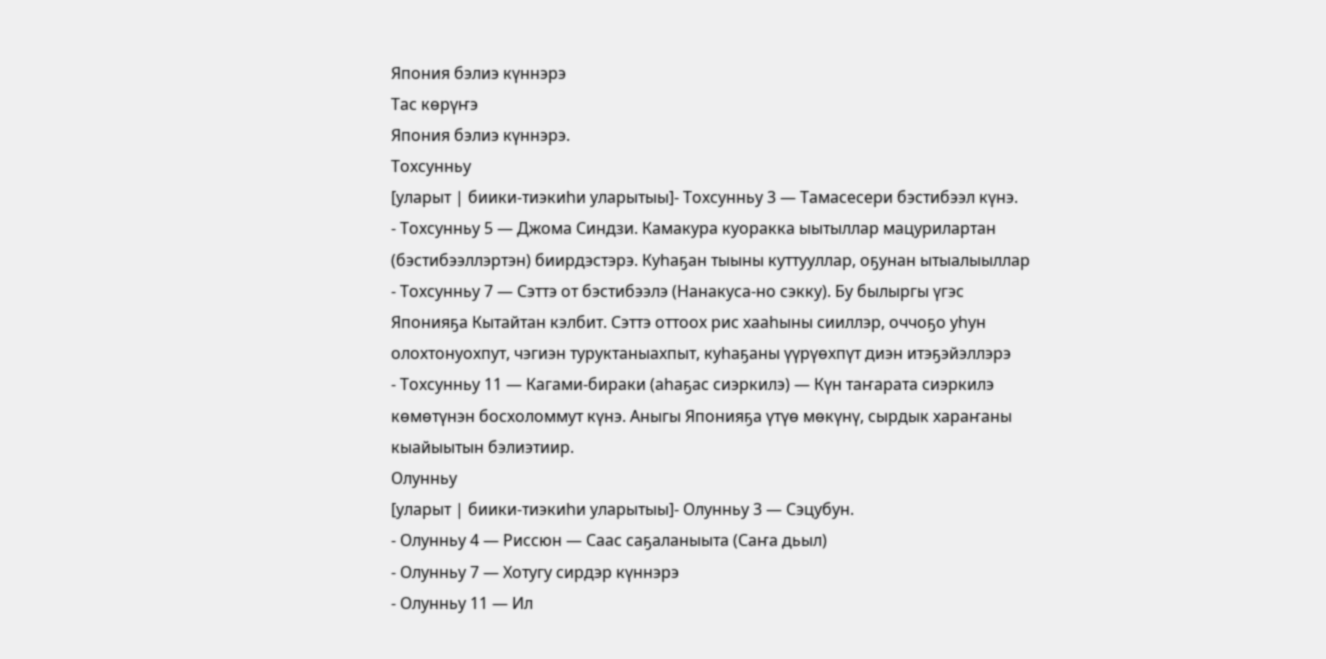Япония бэлиэ күннэрэ
Тас көрүҥэ
Япония бэлиэ күннэрэ.
Тохсунньу
[уларыт | биики-тиэкиһи уларытыы]- Тохсунньу 3 — Тамасесери бэстибээл күнэ.
- Тохсунньу 5 — Джома Синдзи. Камакура куоракка ыытыллар мацурилартан (бэстибээллэртэн) биирдэстэрэ. Куһаҕан тыыны куттууллар, оҕунан ытыалыыллар
- Тохсунньу 7 — Сэттэ от бэстибээлэ (Нанакуса-но сэкку). Бу былыргы үгэс Японияҕа Кытайтан кэлбит. Сэттэ оттоох рис хааһыны сииллэр, оччоҕо уһун олохтонуохпут, чэгиэн туруктаныахпыт, куһаҕаны үүрүөхпүт диэн итэҕэйэллэрэ
- Тохсунньу 11 — Кагами-бираки (аһаҕас сиэркилэ) — Күн таҥарата сиэркилэ көмөтүнэн босхоломмут күнэ. Аныгы Японияҕа үтүө мөкүнү, сырдык хараҥаны кыайыытын бэлиэтиир.
Олунньу
[уларыт | биики-тиэкиһи уларытыы]- Олунньу 3 — Сэцубун.
- Олунньу 4 — Риссюн — Саас саҕаланыыта (Саҥа дьыл)
- Олунньу 7 — Хотугу сирдэр күннэрэ
- Олунньу 11 — Ил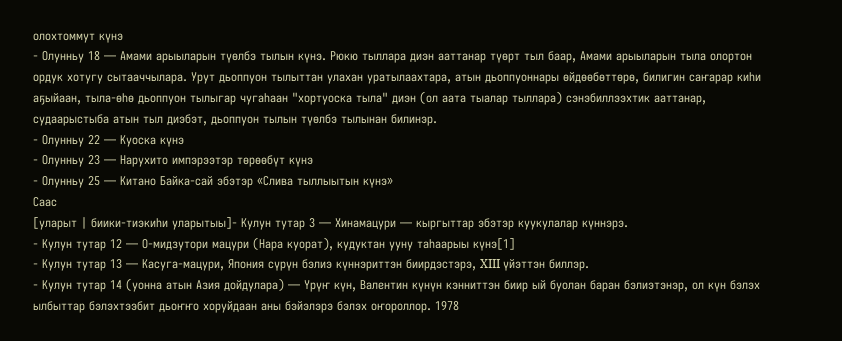олохтоммут күнэ
- Олунньу 18 — Амами арыыларын түөлбэ тылын күнэ. Рюкю тыллара диэн ааттанар түөрт тыл баар, Амами арыыларын тыла олортон ордук хотугу сытааччылара. Урут дьоппуон тылыттан улахан уратылаахтара, атын дьоппуоннары өйдөөбөттөрө, билигин саҥарар киһи аҕыйаан, тыла-өһө дьоппуон тылыгар чугаһаан "хортуоска тыла" диэн (ол аата тыалар тыллара) сэнэбиллээхтик ааттанар, судаарыстыба атын тыл диэбэт, дьоппуон тылын түөлбэ тылынан билинэр.
- Олунньу 22 — Куоска күнэ
- Олунньу 23 — Нарухито импэрээтэр төрөөбүт күнэ
- Олунньу 25 — Китано Байка-сай эбэтэр «Слива тыллыытын күнэ»
Саас
[уларыт | биики-тиэкиһи уларытыы]- Кулун тутар 3 — Хинамацури — кыргыттар эбэтэр куукулалар күннэрэ.
- Кулун тутар 12 — О-мидзутори мацури (Нара куорат), кудуктан ууну таһаарыы күнэ[1]
- Кулун тутар 13 — Касуга-мацури, Япония сүрүн бэлиэ күннэриттэн биирдэстэрэ, XIII үйэттэн биллэр.
- Кулун тутар 14 (уонна атын Азия дойдулара) — Үрүҥ күн, Валентин күнүн кэнниттэн биир ый буолан баран бэлиэтэнэр, ол күн бэлэх ылбыттар бэлэхтээбит дьоҥҥо хоруйдаан аны бэйэлэрэ бэлэх оҥороллор. 1978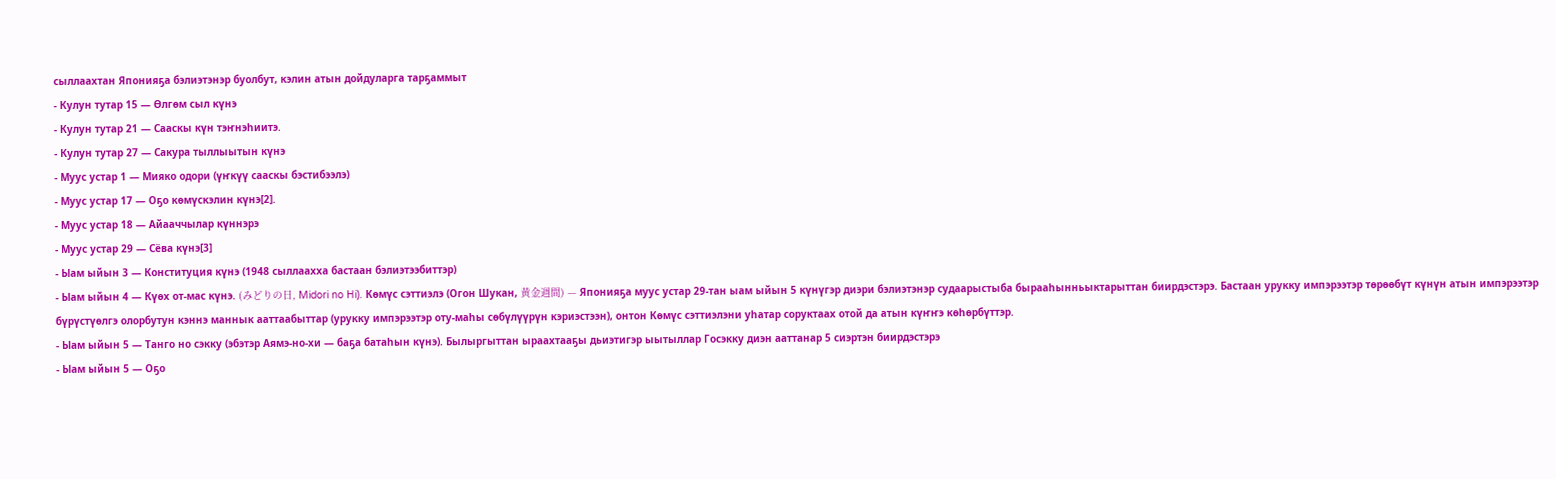сыллаахтан Японияҕа бэлиэтэнэр буолбут, кэлин атын дойдуларга тарҕаммыт
- Кулун тутар 15 — Өлгөм сыл күнэ
- Кулун тутар 21 — Сааскы күн тэҥнэһиитэ.
- Кулун тутар 27 — Сакура тыллыытын күнэ
- Муус устар 1 — Мияко одори (үҥкүү сааскы бэстибээлэ)
- Муус устар 17 — Оҕо көмүскэлин күнэ[2].
- Муус устар 18 — Айааччылар күннэрэ
- Муус устар 29 — Сёва күнэ[3]
- Ыам ыйын 3 — Конституция күнэ (1948 сыллаахха бастаан бэлиэтээбиттэр)
- Ыам ыйын 4 — Күөх от-мас күнэ. (みどりの日, Midori no Hi). Көмүс сэттиэлэ (Огон Шукан, 黄金週間) — Японияҕа муус устар 29-тан ыам ыйын 5 күнүгэр диэри бэлиэтэнэр судаарыстыба бырааһынньыктарыттан биирдэстэрэ. Бастаан урукку импэрээтэр төрөөбүт күнүн атын импэрээтэр бүрүстүөлгэ олорбутун кэннэ маннык ааттаабыттар (урукку импэрээтэр оту-маһы сөбүлүүрүн кэриэстээн), онтон Көмүс сэттиэлэни уһатар соруктаах отой да атын күҥҥэ көһөрбүттэр.
- Ыам ыйын 5 — Танго но сэкку (эбэтэр Аямэ-но-хи — баҕа батаһын күнэ). Былыргыттан ыраахтааҕы дьиэтигэр ыытыллар Госэкку диэн ааттанар 5 сиэртэн биирдэстэрэ
- Ыам ыйын 5 — Оҕо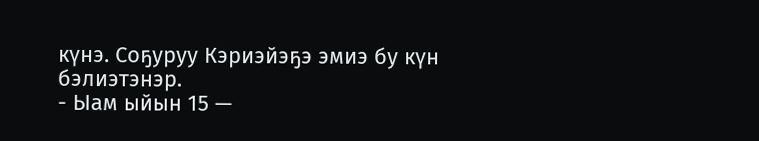күнэ. Соҕуруу Кэриэйэҕэ эмиэ бу күн бэлиэтэнэр.
- Ыам ыйын 15 —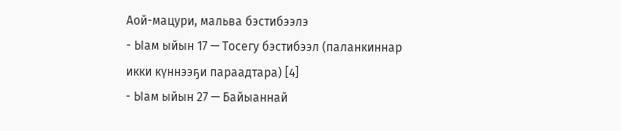Аой-мацури, мальва бэстибээлэ
- Ыам ыйын 17 — Тосегу бэстибээл (паланкиннар икки күннээҕи параадтара) [4]
- Ыам ыйын 27 — Байыаннай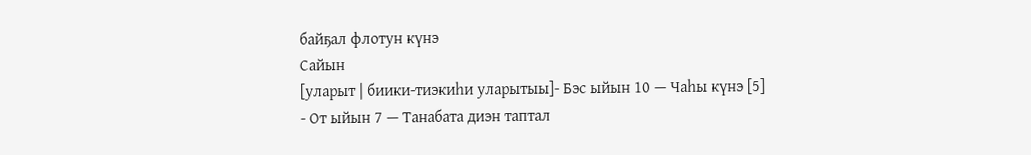байҕал флотун күнэ
Сайын
[уларыт | биики-тиэкиһи уларытыы]- Бэс ыйын 10 — Чаһы күнэ [5]
- От ыйын 7 — Танабата диэн таптал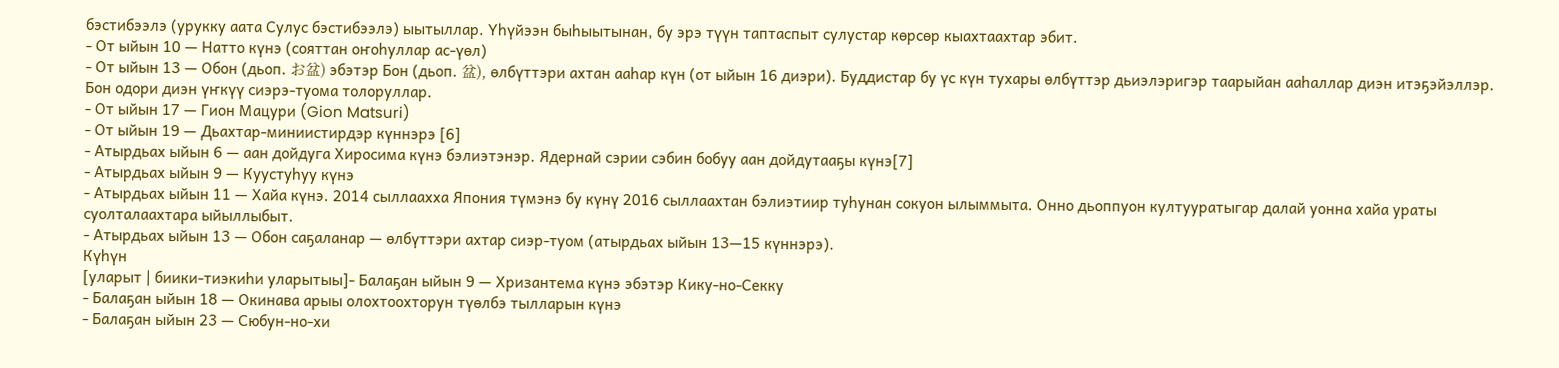бэстибээлэ (урукку аата Сулус бэстибээлэ) ыытыллар. Үһүйээн быһыытынан, бу эрэ түүн таптаспыт сулустар көрсөр кыахтаахтар эбит.
- От ыйын 10 — Натто күнэ (сояттан оҥоһуллар ас-үөл)
- От ыйын 13 — Обон (дьоп. お盆) эбэтэр Бон (дьоп. 盆), өлбүттэри ахтан ааһар күн (от ыйын 16 диэри). Буддистар бу үс күн тухары өлбүттэр дьиэлэригэр таарыйан ааһаллар диэн итэҕэйэллэр. Бон одори диэн үҥкүү сиэрэ-туома толоруллар.
- От ыйын 17 — Гион Мацури (Gion Matsuri)
- От ыйын 19 — Дьахтар-миниистирдэр күннэрэ [6]
- Атырдьах ыйын 6 — аан дойдуга Хиросима күнэ бэлиэтэнэр. Ядернай сэрии сэбин бобуу аан дойдутааҕы күнэ[7]
- Атырдьах ыйын 9 — Куустуһуу күнэ
- Атырдьах ыйын 11 — Хайа күнэ. 2014 сыллаахха Япония түмэнэ бу күнү 2016 сыллаахтан бэлиэтиир туһунан сокуон ылыммыта. Онно дьоппуон култууратыгар далай уонна хайа ураты суолталаахтара ыйыллыбыт.
- Атырдьах ыйын 13 — Обон саҕаланар — өлбүттэри ахтар сиэр-туом (атырдьах ыйын 13—15 күннэрэ).
Күһүн
[уларыт | биики-тиэкиһи уларытыы]- Балаҕан ыйын 9 — Хризантема күнэ эбэтэр Кику-но-Секку
- Балаҕан ыйын 18 — Окинава арыы олохтоохторун түөлбэ тылларын күнэ
- Балаҕан ыйын 23 — Сюбун-но-хи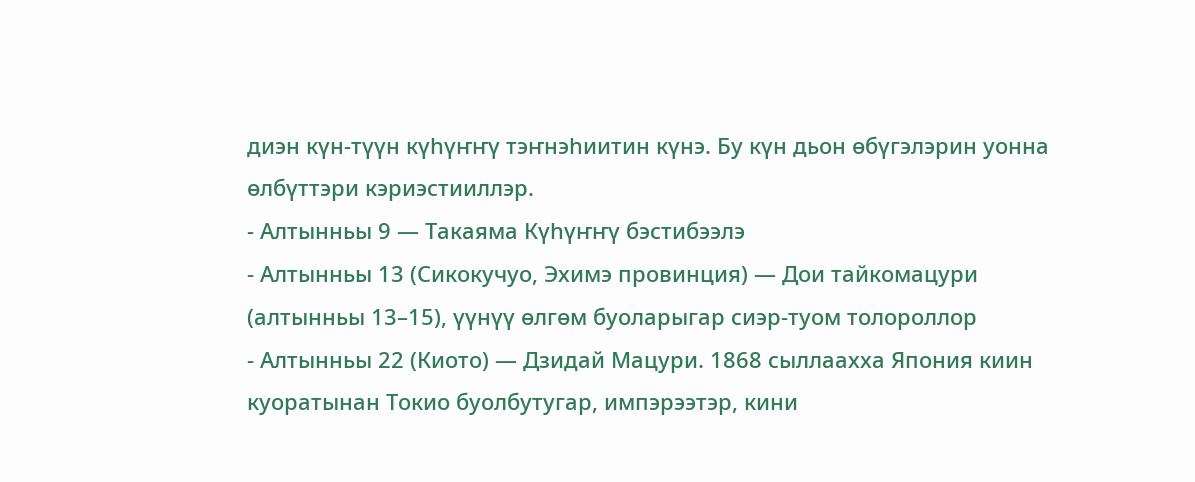диэн күн-түүн күһүҥҥү тэҥнэһиитин күнэ. Бу күн дьон өбүгэлэрин уонна өлбүттэри кэриэстииллэр.
- Алтынньы 9 — Такаяма Күһүҥҥү бэстибээлэ
- Алтынньы 13 (Сикокучуо, Эхимэ провинция) — Дои тайкомацури (алтынньы 13–15), үүнүү өлгөм буоларыгар сиэр-туом толороллор
- Алтынньы 22 (Киото) — Дзидай Мацури. 1868 сыллаахха Япония киин куоратынан Токио буолбутугар, импэрээтэр, кини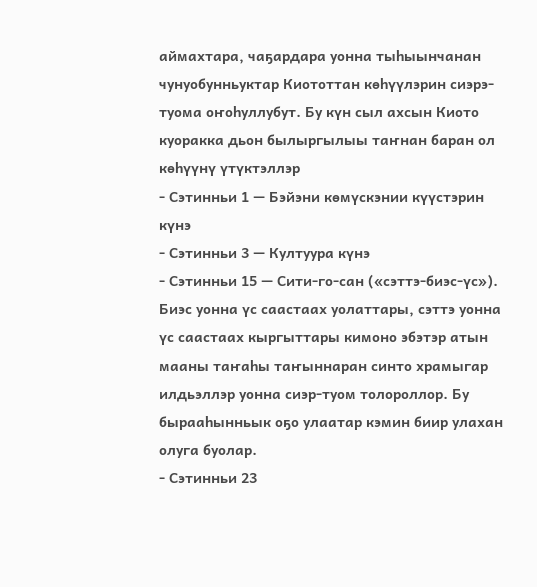аймахтара, чаҕардара уонна тыһыынчанан чунуобунньуктар Киототтан көһүүлэрин сиэрэ-туома оҥоһуллубут. Бу күн сыл ахсын Киото куоракка дьон былыргылыы таҥнан баран ол көһүүнү үтүктэллэр
- Сэтинньи 1 — Бэйэни көмүскэнии күүстэрин күнэ
- Сэтинньи 3 — Култуура күнэ
- Сэтинньи 15 — Сити-го-сан («сэттэ-биэс-үс»). Биэс уонна үс саастаах уолаттары, сэттэ уонна үс саастаах кыргыттары кимоно эбэтэр атын мааны таҥаһы таҥыннаран синто храмыгар илдьэллэр уонна сиэр-туом толороллор. Бу бырааһынньык оҕо улаатар кэмин биир улахан олуга буолар.
- Сэтинньи 23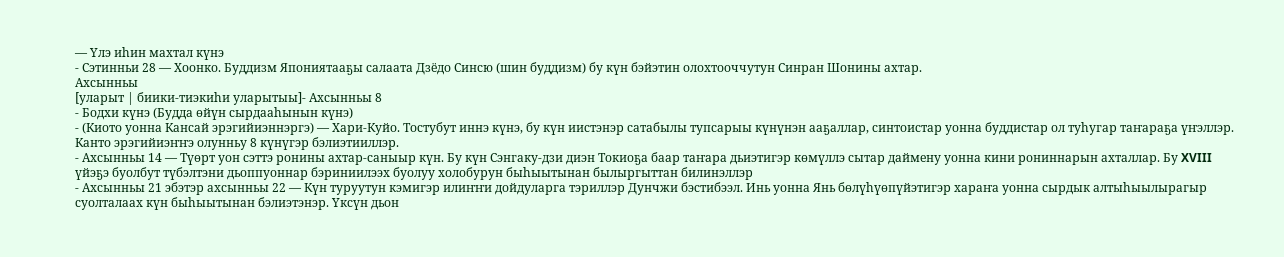— Үлэ иһин махтал күнэ
- Сэтинньи 28 — Хоонко. Буддизм Япониятааҕы салаата Дзёдо Синсю (шин буддизм) бу күн бэйэтин олохтооччутун Синран Шонины ахтар.
Ахсынньы
[уларыт | биики-тиэкиһи уларытыы]- Ахсынньы 8
- Бодхи күнэ (Будда өйүн сырдааһынын күнэ)
- (Киото уонна Кансай эрэгийиэннэргэ) — Хари-Куйо. Тостубут иннэ күнэ, бу күн иистэнэр сатабылы тупсарыы күнүнэн ааҕаллар, синтоистар уонна буддистар ол туһугар таҥараҕа үҥэллэр. Канто эрэгийиэҥҥэ олунньу 8 күнүгэр бэлиэтииллэр.
- Ахсынньы 14 — Түөрт уон сэттэ ронины ахтар-саныыр күн. Бу күн Сэнгаку-дзи диэн Токиоҕа баар таҥара дьиэтигэр көмүллэ сытар даймену уонна кини рониннарын ахталлар. Бу XVIII үйэҕэ буолбут түбэлтэни дьоппуоннар бэриниилээх буолуу холобурун быһыытынан былыргыттан билинэллэр
- Ахсынньы 21 эбэтэр ахсынньы 22 — Күн туруутун кэмигэр илиҥҥи дойдуларга тэриллэр Дунчжи бэстибээл. Инь уонна Янь бөлүһүөпүйэтигэр хараҥа уонна сырдык алтыһыылырагыр суолталаах күн быһыытынан бэлиэтэнэр. Үксүн дьон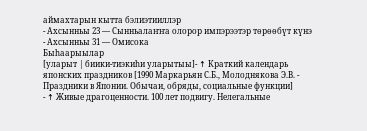аймахтарын кытта бэлиэтииллэр
- Ахсынньы 23 — Сынньалаҥҥа олорор импэрээтэр төрөөбүт күнэ
- Ахсынньы 31 — Омисока
Быһаарыылар
[уларыт | биики-тиэкиһи уларытыы]- ↑ Краткий календарь японских праздников [1990 Маркарьян С.Б., Молоднякова Э.В. - Праздники в Японии. Обычаи, обряды, социальные функции]
- ↑ Живые драгоценности. 100 лет подвигу. Нелегальные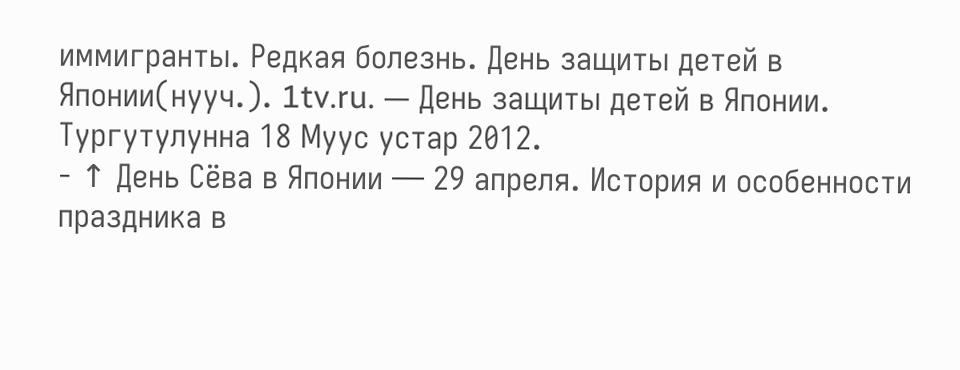иммигранты. Редкая болезнь. День защиты детей в Японии(нууч.). 1tv.ru. — День защиты детей в Японии. Тургутулунна 18 Муус устар 2012.
- ↑ День Сёва в Японии — 29 апреля. История и особенности праздника в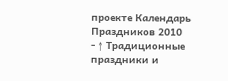проекте Календарь Праздников 2010
- ↑ Традиционные праздники и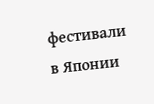фестивали в Японии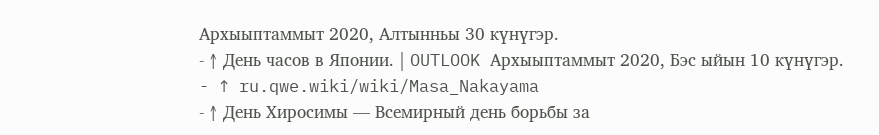Архыыптаммыт 2020, Алтынньы 30 күнүгэр.
- ↑ День часов в Японии. | OUTLOOK Архыыптаммыт 2020, Бэс ыйын 10 күнүгэр.
- ↑ ru.qwe.wiki/wiki/Masa_Nakayama
- ↑ День Хиросимы — Всемирный день борьбы за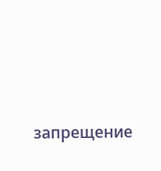запрещение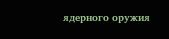ядерного оружия